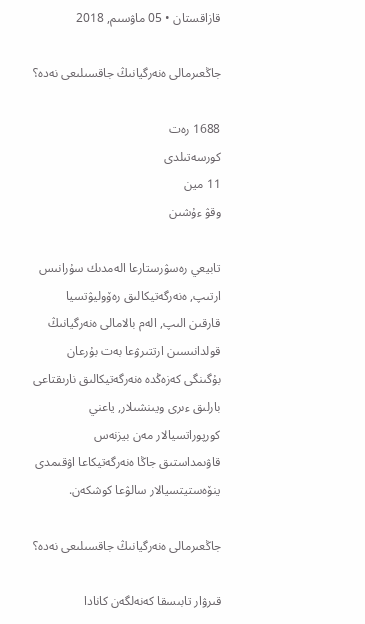قازاقستان • 05 ماۋسىم, 2018

جاڭعىرمالى ەنەرگيانىڭ جاقسىلىعى نەدە؟

1688 رەت
كورسەتىلدى
11 مين
وقۋ ءۇشىن

تابيعي رەسۋرستارعا الەمدىك سۇرانىس ارتىپ, ەنەرگەتيكالىق رەۆوليۋتسيا قارقىن الىپ, الەم بالامالى ەنەرگيانىڭ قولدانىسىن ارتتىرۋعا بەت بۇرعان بۇگىنگى كەزەڭدە ەنەرگەتيكالىق نارىقتاعى بارلىق ءىرى ويىنشىلار, ياعني كورپوراتسيالار مەن بيزنەس قاۋىمداستىق جاڭا ەنەرگەتيكاعا اۋقىمدى ينۆەستيتسيالار سالۋعا كوشكەن.

جاڭعىرمالى ەنەرگيانىڭ جاقسىلىعى نەدە؟

قىرۋار تابىسقا كەنەلگەن كانادا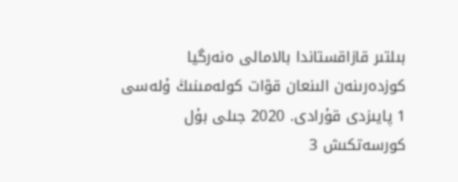بىلتىر قازاقستاندا بالامالى ەنەرگيا كوزدەرىنەن الىنعان قۋات كولەمىنىڭ ۇلەسى 1 پايىزدى قۇرادى. 2020 جىلى بۇل كورسەتكىش 3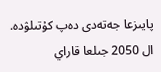پايىزعا جەتەدى دەپ كۇتىلۋدە. ال 2050 جىلعا قاراي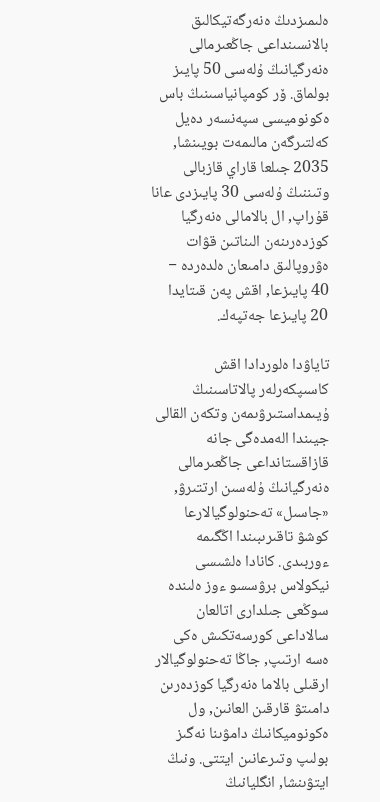ەلىمىزدىڭ ەنەرگەتيكالىق بالانسىنداعى جاڭعىرمالى ەنەرگيانىڭ ۇلەسى 50 پايىز بولماق. ۆر كومپانياسىنىڭ باس ەكونوميسى سپەنسەر دەيل كەلتىرگەن مالىمەت بويىنشا, 2035 جىلعا قاراي قازبالى وتىننىڭ ۇلەسى 30 پايىزدى عانا قۇراپ, ال بالامالى ەنەرگيا كوزدەرىنەن الىناتىن قۋات ەۋروپالىق دامىعان ەلدەردە − 40 پايىزعا, اقش پەن قىتايدا 20 پايىزعا جەتپەك.

تاياۋدا ەلوردادا اقش كاسىپكەرلەر پالاتاسىنىڭ ۇيىمداستىرۋىمەن وتكەن القالى جيىندا الەمدەگى جانە قازاقستانداعى جاڭعىرمالى ەنەرگيانىڭ ۇلەسىن ارتتىرۋ, «جاسىل» تەحنولوگيالارعا كوشۋ تاقىرىبىندا اڭگىمە ءوربىدى. كانادا ەلشىسى نيكولاس برۋسسو ءوز ەلىندە سوڭعى جىلدارى اتالعان سالاداعى كورسەتكىش ەكى ەسە ارتىپ, جاڭا تەحنولوگيالار ارقىلى بالاما ەنەرگيا كوزدەرىن دامىتۋ قارقىن العانىن, ول ەكونوميكانىڭ دامۋىنا نەگىز بولىپ وتىرعانىن ايتتى. ونىڭ ايتۋىنشا, انگليانىڭ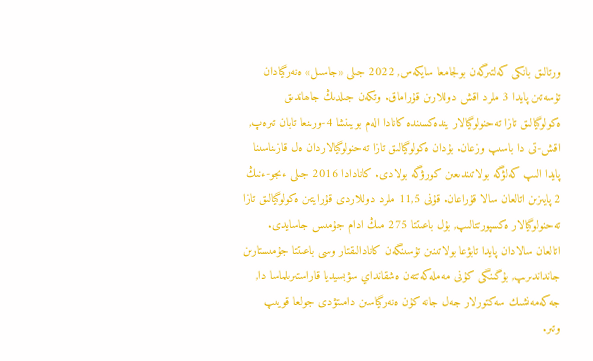ورتالىق بانكى كەلتىرگەن بولجامعا سايكەس, 2022 جىلى «جاسىل» ەنەرگيادان تۇسەتىن پايدا 3 ملرد اقش دوللارىن قۇراماق. وتكەن جىلدىڭ جاھاندىق ەكولوگيالىق تازا تەحنولوگيالار يندەكسىندە كانادا الەم بويىنشا 4-ورىنعا تابان تىرەپ, اقش-تى دا باسىپ وزعان. بۇدان ەكولوگيالىق تازا تەحنولوگيالاردان ەل قازىناسىنا پايدا الىپ كەلۋگە بولاتىندىعىن كورۋگە بولادى. كانادادا 2016 جىلى ءىجو-ءنىڭ 2 پايىزىن اتالعان سالا قۇراعان. قۇنى 11,5 ملرد دوللاردى قۇرايتىن ەكولوگيالىق تازا تەحنولوگيالار ەكسپورتتالىپ, بۇل باعىتتا 275 مىڭ ادام جۇمىس جاسايدى. اتالعان سالادان پايدا تابۋعا بولاتىنىن تۇسىنگەن كانادالىقتار وسى باعىتتا جۇمىستارىن جانداندىرىپ, بۇگىنگى كۇنى مەملەكەتتەن ەشقانداي سۋبسيديا قاراستىرىلماسا دا, جەكەمەنشىك سەكتورلار جەل جانە كۇن ەنەرگياسىن دامىتۋدى جولعا قويىپ وتىر.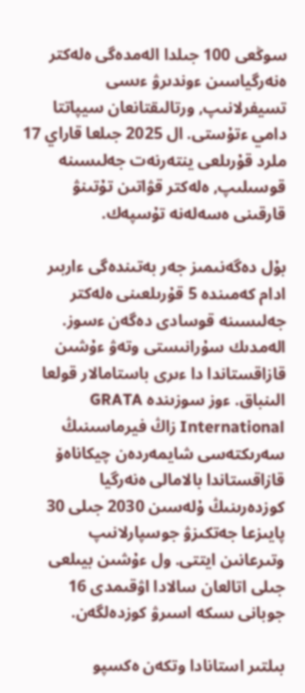سوڭعى 100 جىلدا الەمدەگى ەلەكتر ەنەرگياسىن ءوندىرۋ ءىسى تسيفرلانىپ, ورتالىقتانعان سيپاتتا دامي ءتۇستى. ال 2025 جىلعا قاراي 17 ملرد قۇرىلعى ينتەرنەت جەلىسىنە قوسىلىپ, ەلەكتر قۋاتىن تۇتىنۋ قارقىنى ەسەلەنە تۇسپەك.

بۇل دەگەنىمىز جەر بەتىندەگى ءاربىر ادام كەمىندە 5 قۇرىلعىنى ەلەكتر جەلىسىنە قوسادى دەگەن ءسوز. الەمدىك سۇرانىستى وتەۋ ءۇشىن قازاقستاندا دا ءىرى باستامالار قولعا الىنباق. ءوز سوزىندە GRATA International زاڭ فيرماسىنىڭ سەرىكتەسى شايمەردەن چيكاناەۆ قازاقستاندا بالامالى ەنەرگيا كوزدەرىنىڭ ۇلەسىن 2030 جىلى 30 پايىزعا جەتكىزۋ جوسپارلانىپ وتىرعانىن ايتتى. ول ءۇشىن بيىلعى جىلى اتالعان سالادا اۋقىمدى 16 جوبانى ىسكە اسىرۋ كوزدەلگەن.

بىلتىر استانادا وتكەن ەكسپو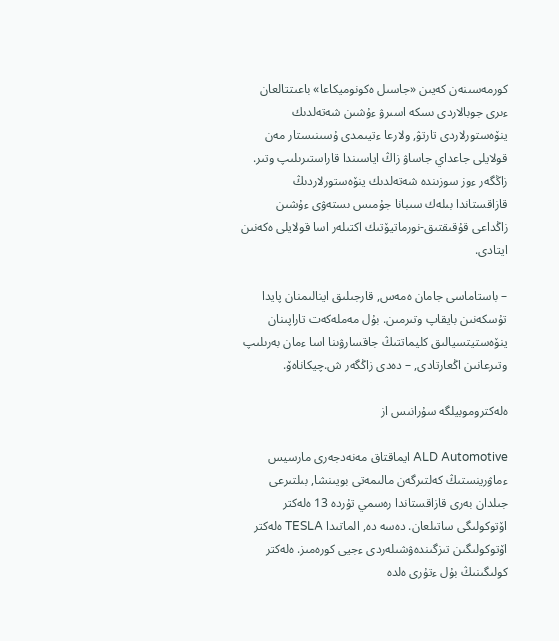كورمەسىنەن كەيىن «جاسىل ەكونوميكاعا» باعىتتالعان ءىرى جوبالاردى ىسكە اسىرۋ ءۇشىن شەتەلدىك ينۆەستورلاردى تارتۋ, ولارعا ءتيىمدى ۇسىنىستار مەن قولايلى جاعداي جاساۋ زاڭ اياسىندا قاراستىرىلىپ وتىر. زاڭگەر ءوز سوزىندە شەتەلدىك ينۆەستورلاردىڭ قازاقستاندا بىلەك سىبانا جۇمىس ىستەۋى ءۇشىن زاڭداعى قۇقىقتىق-نورماتيۆتىك اكتىلەر اسا قولايلى ەكەنىن ايتادى.

– باستاماسى جامان ەمەس, قارجىلىق اينالىمنان پايدا تۇسكەنىن بايقاپ وتىرمىن. بۇل مەملەكەت تاراپىنان ينۆەستيتسيالىق كليماتتىڭ جاقسارۋىنا اسا ءمان بەرىلىپ وتىرعانىن اڭعارتادى, – دەدى زاڭگەر ش.چيكاناەۆ.

ەلەكتروموبيلگە سۇرانىس از

ALD Automotive ايماقتاق مەنەدجەرى مارسيس ءماۋرينستىڭ كەلتىرگەن مالىمەتى بويىنشا, بىلتىرعى جىلدان بەرى قازاقستاندا رەسمي تۇردە 13 ەلەكتر اۆتوكولىگى ساتىلعان. دەسە دە, الماتىدا TESLA ەلەكتر اۆتوكولىگىن تىزگىندەۋشىلەردى ءجيى كورەمىز. ەلەكتر كولىگىنىڭ بۇل ءتۇرى ەلدە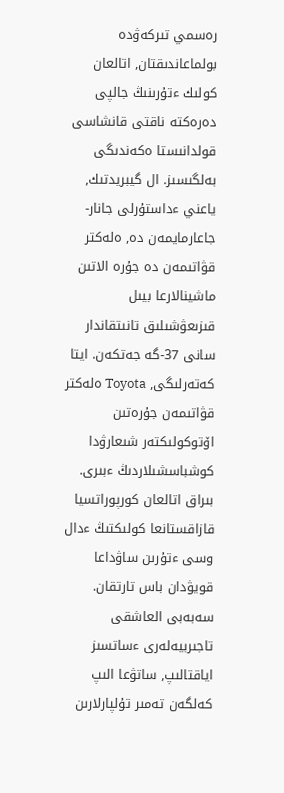رەسمي تىركەۋدە بولماعاندىقتان, اتالعان كولىك ءتۇرىنىڭ جالپى دەرەكتە ناقتى قانشاسى قولدانىستا ەكەندىگى بەلگىسىز. ال گيبريدتىك, ياعني ءداستۇرلى جانار-جاعارمايمەن دە, ەلەكتر قۋاتىمەن دە جۇرە الاتىن ماشينالارعا بيىل قىزىعۋشىلىق تانىتقاندار سانى 37-گە جەتكەن. ايتا كەتەرلىگى, Toyota ەلەكتر قۋاتىمەن جۇرەتىن اۆتوكولىكتەر شىعارۋدا كوشباسشىلاردىڭ ءبىرى. بىراق اتالعان كورپوراتسيا قازاقستانعا كولىكتىڭ ءدال وسى ءتۇرىن ساۋداعا قويۋدان باس تارتقان. سەبەبى العاشقى تاجىربيەلەرى ءساتسىز اياقتالىپ, ساتۋعا الىپ كەلگەن تەمىر تۇلپارلارىن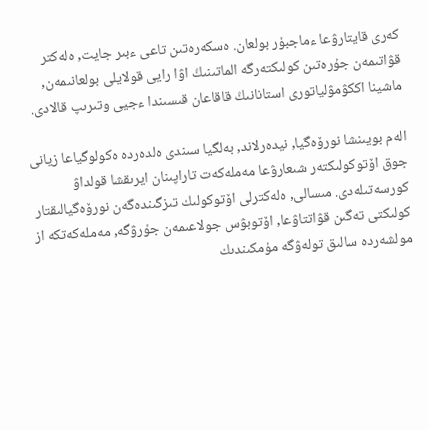كەرى قايتارۋعا ءماجبۇر بولعان. ەسكەرەتىن تاعى ءبىر جايت, ەلەكتر قۋاتىمەن جۇرەتىن كولىكتەرگە الماتىنىڭ اۋا رايى قولايلى بولعانىمەن, ماشينا اككۋمۋلياتورى استانانىڭ قاقاعان قىسىندا ءجيى وتىرىپ قالادى.

الەم بويىنشا نورۆەگيا, نيدەرلاند, بەلگيا سىندى ەلدەردە ەكولوگياعا زيانى جوق اۆتوكولىكتەر شىعارۋعا مەملەكەت تاراپىنان ايرىقشا قولداۋ كورسەتىلەدى. مىسالى, ەلەكترلى اۆتوكولىك تىزگىندەگەن نورۆەگيالىقتار كولىكتى تەگىن قۋاتتاۋعا, اۆتوبۋس جولاعىمەن جۇرۋگە, مەملەكەتكە از مولشەردە سالىق تولەۋگە مۇمكىندىك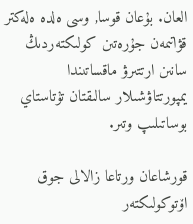العان. بۇعان قوسا, وسى ەلدە ەلەكتر قۋاتىمەن جۇرەتىن كولىكتەردىڭ سانىن ارتتىرۋ ماقساتىندا يمپورتتاۋشىلار سالىقتان تۇتاستاي بوساتىلىپ وتىر.

قورشاعان ورتاعا زالالى جوق اۆتوكولىكتەر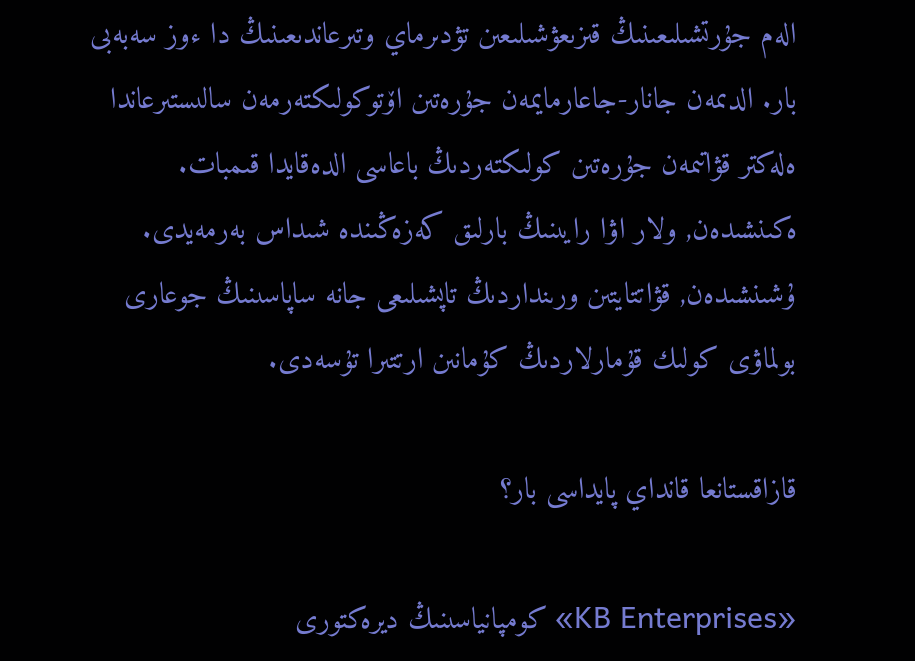الەم جۇرتشىلىعىنىڭ قىزىعۋشىلىعىن تۋدىرماي وتىرعاندىعىنىڭ دا ءوز سەبەبى بار. الدىمەن جانار-جاعارمايمەن جۇرەتىن اۆتوكولىكتەرمەن سالىستىرعاندا ەلەكتر قۋاتىمەن جۇرەتىن كولىكتەردىڭ باعاسى الدەقايدا قىمبات. ەكىنشىدەن, ولار اۋا رايىنىڭ بارلىق كەزەڭىندە شىداس بەرمەيدى. ۇشىنشىدەن, قۋاتتايتىن ورىنداردىڭ تاپشىلىعى جانە ساپاسىنىڭ جوعارى بولماۋى كولىك قۇمارلاردىڭ كۇمانىن ارتتىرا تۇسەدى.

قازاقستانعا قانداي پايداسى بار؟

«KB Enterprises» كومپانياسىنىڭ ديرەكتورى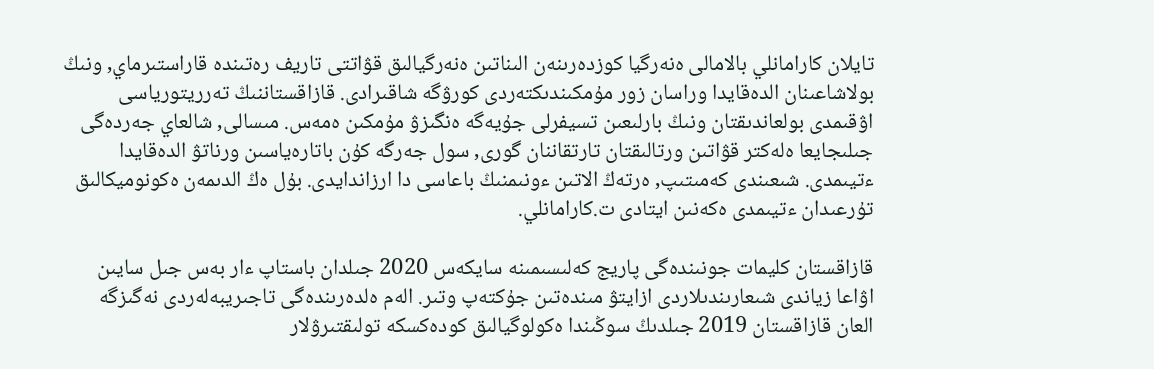تايلان كارامانلي بالامالى ەنەرگيا كوزدەرىنەن الىناتىن ەنەرگيالىق قۋاتتى تاريف رەتىندە قاراستىرماي, ونىڭ بولاشاعىنان الدەقايدا وراسان زور مۇمكىندىكتەردى كورۋگە شاقىرادى. قازاقستاننىڭ تەرريتورياسى اۋقىمدى بولعاندىقتان ونىڭ بارلىعىن تسيفرلى جۇيەگە ەنگىزۋ مۇمكىن ەمەس. مىسالى, شالعاي جەردەگى جىلىجايعا ەلەكتر قۋاتىن ورتالىقتان تارتقاننان گورى, سول جەرگە كۇن باتارەياسىن ورناتۋ الدەقايدا ءتيىمدى. شىعىندى كەمىتىپ, ەرتەڭ الاتىن ءونىمنىڭ باعاسى دا ارزاندايدى. بۇل ەڭ الدىمەن ەكونوميكالىق تۇرعىدان ءتيىمدى ەكەنىن ايتادى ت.كارامانلي.

قازاقستان كليمات جونىندەگى پاريج كەلىسىمىنە سايكەس 2020 جىلدان باستاپ ءار بەس جىل سايىن اۋاعا زياندى شىعارىندىلاردى ازايتۋ مىندەتىن جۇكتەپ وتىر. الەم ەلدەرىندەگى تاجىريبەلەردى نەگىزگە العان قازاقستان 2019 جىلدىڭ سوڭىندا ەكولوگيالىق كودەكسكە تولىقتىرۋلار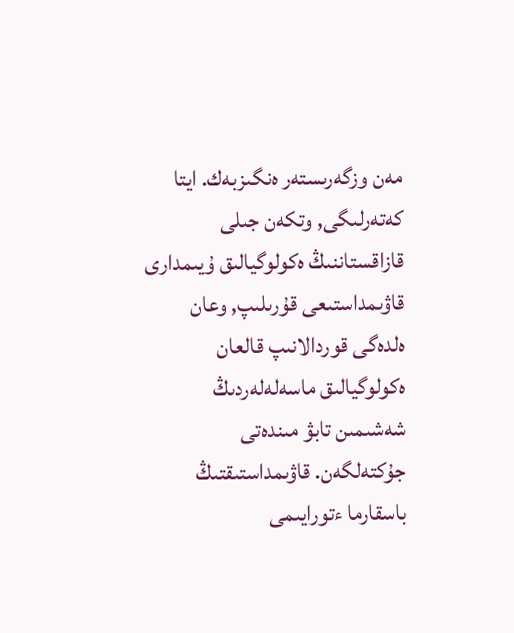مەن وزگەرىستەر ەنگىزبەك. ايتا كەتەرلىگى, وتكەن جىلى قازاقستاننىڭ ەكولوگيالىق ۇيىمدارى قاۋىمداستىعى قۇرىلىپ, وعان ەلدەگى قوردالانىپ قالعان ەكولوگيالىق ماسەلەلەردىڭ شەشىمىن تابۋ مىندەتى جۇكتەلگەن. قاۋىمداستىقتىڭ باسقارما ءتورايىمى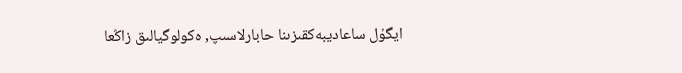ايگۇل ساعاديبەكقىزىنا حابارلاسىپ, ەكولوگيالىق زاڭعا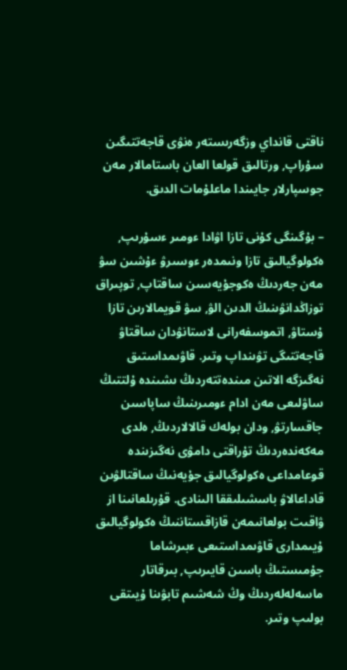ناقتى قانداي وزگەرىستەر ەنۋى قاجەتتىگىن سۇراپ, ورتالىق قولعا العان باستامالار مەن جوسپارلار جايىندا ماعلۇمات الدىق.

– بۇگىنگى كۇنى تازا اۋادا ءومىر ءسۇرىپ, ەكولوگيالىق تازا ونىمدەر ءوسىرۋ ءۇشىن سۋ مەن جەردىڭ ەكوجۇيەسىن ساقتاپ, توپىراق توزاڭدانۋىنىڭ الدىن الۋ, سۋ قويمالارىن تازا ۇستاۋ, اتموسفەرانى لاستانۋدان ساقتاۋ قاجەتتىگى تۋىنداپ وتىر. قاۋىمداستىق نەگىزگە الاتىن مىندەتتەردىڭ ىشىندە ۇلتتىڭ ساۋلىعى مەن ادام ءومىرىنىڭ ساپاسىن جاقسارتۋ, ودان بولەك قالالاردىڭ, ەلدى مەكەندەردىڭ تۇراقتى دامۋى نەگىزىندە قوعامداعى ەكولوگيالىق جۇيەنىڭ ساقتالۋىن قاداعالاۋ باسشىلىققا الىنادى. قۇرىلعانىنا از ۋاقىت بولعانىمەن قازاقستاننىڭ ەكولوگيالىق ۇيىمدارى قاۋىمداستىعى ءبىرشاما جۇمىستىڭ باسىن قايىرىپ, بىرقاتار ماسەلەلەردىڭ وڭ شەشىم تابۋىنا ۇيىتقى بولىپ وتىر.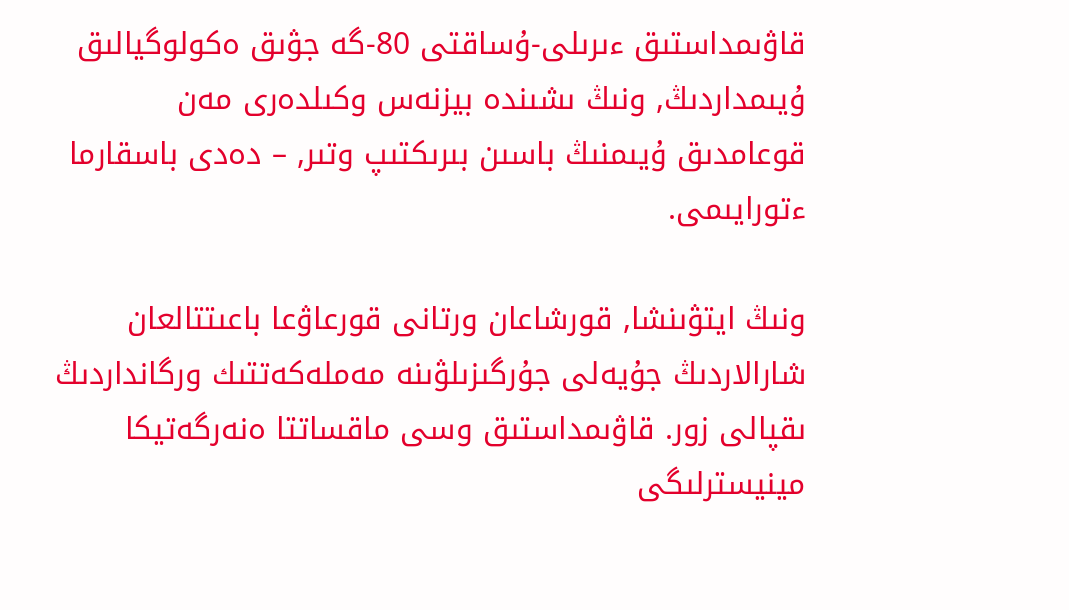قاۋىمداستىق ءىرىلى-ۇساقتى 80-گە جۋىق ەكولوگيالىق ۇيىمداردىڭ, ونىڭ ىشىندە بيزنەس وكىلدەرى مەن قوعامدىق ۇيىمنىڭ باسىن بىرىكتىپ وتىر, – دەدى باسقارما ءتورايىمى.

ونىڭ ايتۋىنشا, قورشاعان ورتانى قورعاۋعا باعىتتالعان شارالاردىڭ جۇيەلى جۇرگىزىلۋىنە مەملەكەتتىك ورگانداردىڭ ىقپالى زور. قاۋىمداستىق وسى ماقساتتا ەنەرگەتيكا مينيسترلىگى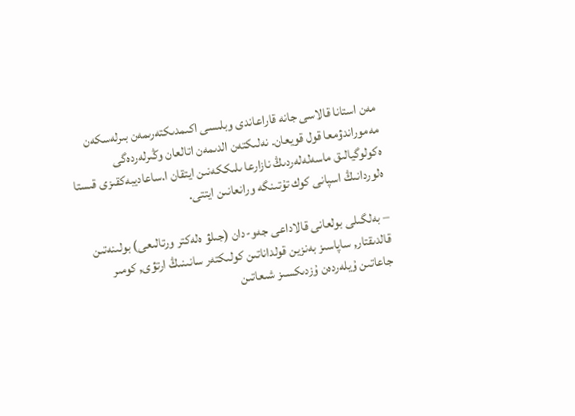مەن استانا قالاسى جانە قاراعاندى وبلىسى اكىمدىكتەرىمەن بىرلەسكەن مەموراندۋمعا قول قويعان. نەلىكتەن الدىمەن اتالعان وڭىرلەردەگى ەكولوگيالىق ماسەلەلەردىڭ نازارعا ىلىككەنىن ايتقان ا.ساعاديبەكقىزى قىستا ەلوردانىڭ اسپانى كوك تۇتىنگە ورانعانىن ايتتى.

– بەلگىلى بولعانى قالاداعى جەو-دان (جىلۋ ەلەكتر ورتالىعى) بولىنەتىن قالدىقتار, ساپاسىز بەنزين قولداناتىن كولىكتەر سانىنىڭ ارتۋى, كومىر جاعاتىن ۇيلەردەن ۇزدىكسىز شىعاتىن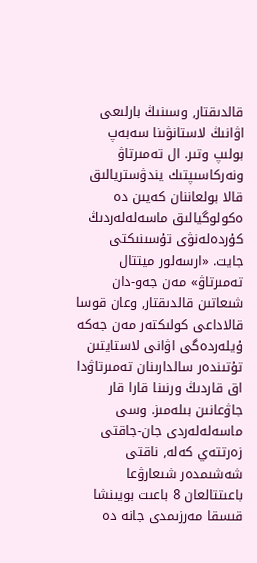قالدىقتار, وسىنىڭ بارلىعى اۋانىڭ لاستانۋىنا سەبەپ بولىپ وتىر. ال تەمىرتاۋ ونەركاسىپتىك يندۋستريالىق قالا بولعاننان كەيىن دە ەكولوگيالىق ماسەلەلەردىڭ كۇردەلەنۋى تۇسىنىكتى جايت. «ارسەلور ميتتال تەمىرتاۋ» مەن جەو-دان شىعاتىن قالدىقتار, وعان قوسا قالاداعى كولىكتەر مەن جەكە ۇيلەردەگى اۋانى لاستايتىن تۇتىندەر سالدارىنان تەمىرتاۋدا اق قاردىڭ ورنىنا قارا قار جاۋعانىن بىلەمىز. وسى ماسەلەلەردى جان-جاقتى زەرتتەي كەلە, ناقتى شەشىمدەر شىعارۋعا باعىتتالعان 8 باعىت بويىنشا قىسقا مەرزىمدى جانە دە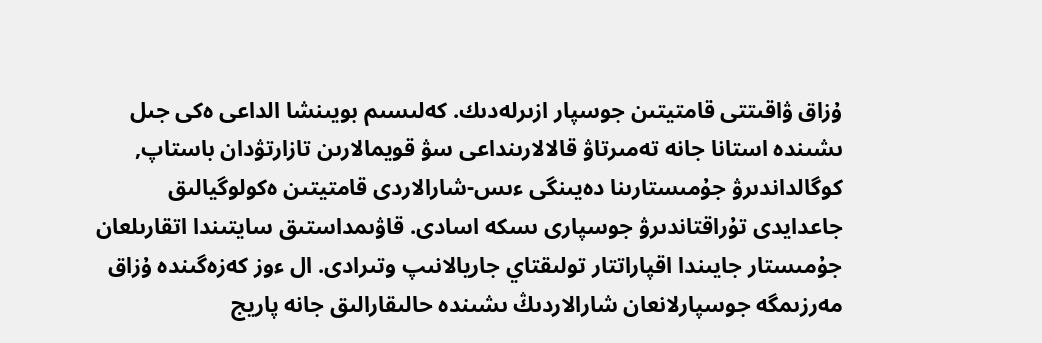ۇزاق ۋاقىتتى قامتيتىن جوسپار ازىرلەدىك. كەلىسىم بويىنشا الداعى ەكى جىل ىشىندە استانا جانە تەمىرتاۋ قالالارىنداعى سۋ قويمالارىن تازارتۋدان باستاپ, كوگالداندىرۋ جۇمىستارىنا دەيىنگى ءىس-شارالاردى قامتيتىن ەكولوگيالىق جاعدايدى تۇراقتاندىرۋ جوسپارى ىسكە اسادى. قاۋىمداستىق سايتىندا اتقارىلعان جۇمىستار جايىندا اقپاراتتار تولىقتاي جاريالانىپ وتىرادى. ال ءوز كەزەگىندە ۇزاق مەرزىمگە جوسپارلانعان شارالاردىڭ ىشىندە حالىقارالىق جانە پاريج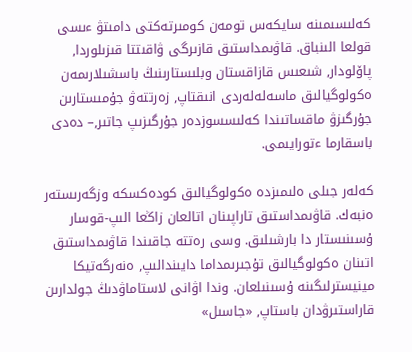كەلىسىمىنە سايكەس تومەن كومىرتەكتى دامىتۋ ءىسى قولعا الىنباق. قاۋىمداستىق قازىرگى ۋاقىتتا قىزىلوردا, پاۆلودار, شىعىس قازاقستان وبلىستارىنىڭ باسشىلارىمەن ەكولوگيالىق ماسەلەلەردى انىقتاپ, زەرتتەۋ جۇمىستارىن جۇرگىزۋ ماقساتىندا كەلىسسوزدەر جۇرگىزىپ جاتىر,– دەدى باسقارما ءتورايىمى.

كەلەر جىلى ەلىمىزدە ەكولوگيالىق كودەكسكە وزگەرىستەر ەنبەك. قاۋىمداستىق تاراپىنان اتالعان زاڭعا الىپ-قوسار ۇسىنىستار دا بارشىلىق. وسى رەتتە جاقىندا قاۋىمداستىق اتىنان ەكولوگيالىق تۇجىرىمداما دايىندالىپ, ەنەرگەتيكا مينيسترلىگىنە ۇسىنىلعان. وندا اۋانى لاستاماۋدىڭ جولدارىن قاراستىرۋدان باستاپ, «جاسىل»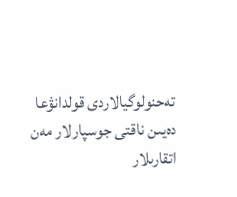تەحنولوگيالاردى قولدانۋعا دەيىن ناقتى جوسپارلار مەن اتقارىلار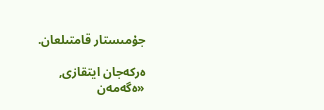جۇمىستار قامتىلعان.

ەركەجان ايتقازى,
«ەگەمەن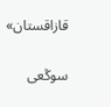قازاقستان»

سوڭعى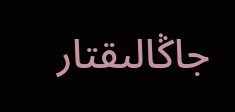جاڭالىقتار